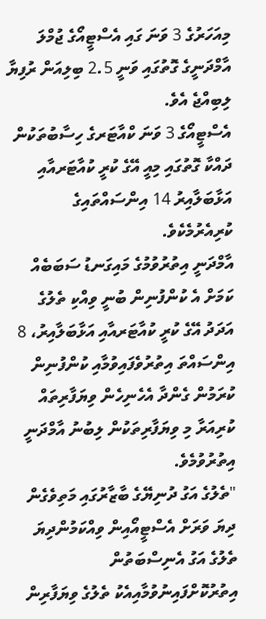މިއަހަރުގެ 3 ވަނަ ގައި އެސްޓީއޯގެ ޖުމްލަ އާމްދަނީގެ ގޮތުގައި ވަނީ 2.5 ބިލިއަން ރުފިޔާ ލިބިއްޖެ އެވެ.
އެސްޓީއޯގެ 3 ވަނަ ކްއާޓަރގެ ހިސާބުތަކުން ދައްކާ ގޮތުގައި މިއީ އޭގެ ކުރީ ކުއާޓަރއާއި އަޅާބަލާއިރު 14 އިންސައްތައިގެ ކުރިއެރުމެކެވެ.
އާމްދަނީ އިތުރުވުމުގެ މައިގަނޑު ސަބަބެއް ކަމަށް އެ ކުންފުނިން ބުނީ ވިއްކި ތެލުގެ އަދަދު އޭގެ ކުރީ ކުއާޓަރއާއި އަޅާބަލާއިރު، 8 އިންސައްތަ އިތުރުވެފައިވުމާއި ކުންފުނިން ކުރަމުން ގެންދާ އެހެނިހެން ވިޔަފާރިތައް ކުރިއަރާ މި ވިޔަފާރިތަކުން ލިބުނު އާމްދަނީ އިތުރުވުމެވެ.
"ތެލުގެ އަގު ދުނިޔޭގެ ބާޒާރުގައި މަތިވެގެން ދިޔަ ވަރަށް އެސްޓީއޯއިން ވިއްކަމުންދިޔަ ތެލުގެ އަގު އެނިސްބަތުން އިތުރުކޮށްފައިނުވުމާއިއެކު ތެލުގެ ވިޔަފާރިން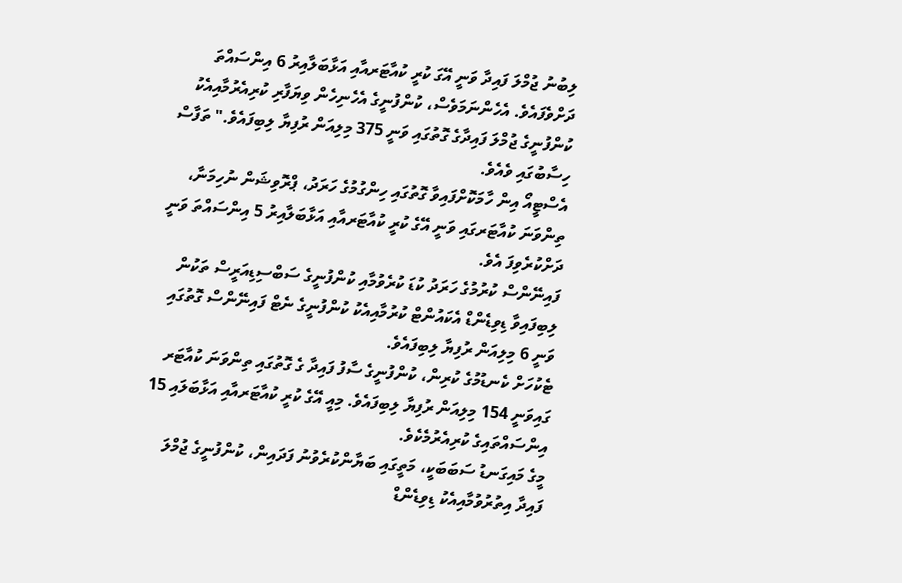ލިބުނު ޖުމްލަ ފައިދާ ވަނީ އޭގަ ކުރީ ކުއާޓަރއާއި އަޅާބަލާއިރު 6 އިންސައްތަ ދަށްވެފައެވެ. އެހެންނަމަވެސް، ކުންފުނީގެ އެހެނިހެން ވިޔަފާރި ކުރިއެރުމާއިއެކު ކުންފުނީގެ ޖުމްލަ ފައިދާގެ ގޮތުގައި ވަނީ 375 މިލިއަން ރުފިޔާ ލިބިފައެވެ." ތަފާސް ހިސާބުގައި ވެއެވެ.
އެސްޓީއޯ އިން ހާމަކޮށްފައިވާ ގޮތުގައި ހިންގުމުގެ ހަރަދު، ޕްރޮވިޝަން ނުހިމަނާ، ތިންވަނަ ކުއާޓަރގައި ވަނީ އޭގެ ކުރީ ކުއާޓަރއާއި އަޅާބަލާއިރު 5 އިންސައްތަ ވަނީ ދަށްކުރެވިފަ އެވެ.
ފައިނޭންސް ކުރުމުގެ ހަރަދު ކުޑަ ކުރެވުމާއި ކުންފުނީގެ ސަބްސިޑިއަރީސް ތަކުން ލިބިފައިވާ ޑިވިޑެންޑް އެކައުންޓް ކުރުމާއިއެކު ކުންފުނީގެ ނެޓް ފައިނޭންސް ގޮތުގައި ވަނީ 6 މިލިއަން ރުފިޔާ ލިބިފައެވެ.
ޓެކުހަށް ކެނޑުމުގެ ކުރިން، ކުންފުނީގެ ސާފު ފައިދާ ގެ ގޮތުގައި ތިންވަނަ ކުއާޓަރ ގައިވަނީ 154 މިލިއަން ރުފިޔާ ލިބިފައެވެ. މިއީ އޭގެ ކުރީ ކުއާޓަރއާއި އަޅާބަލައި 15 އިންސައްތައިގެ ކުރިއެރުމެކެވެ.
މީގެ މައިގަނޑު ސަބަބަކީ، މަތީގައި ބަޔާންކުރެވުނު ފަދައިން، ކުންފުނީގެ ޖުމްލަ ފައިދާ އިތުރުވުމާއިއެކު ޑިވިޑެންޑް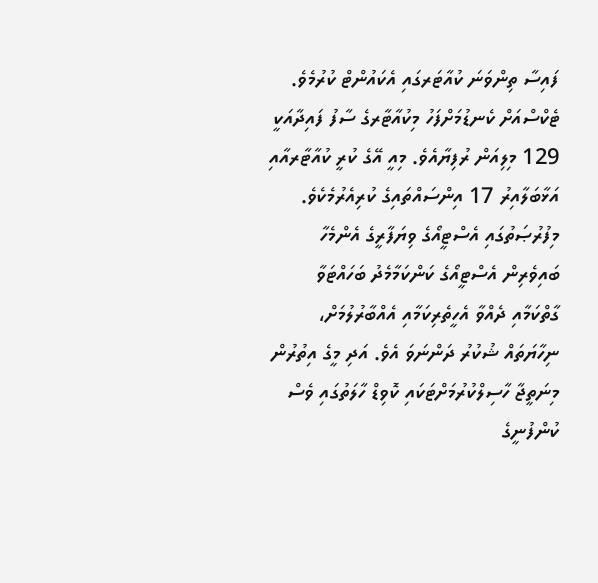ފައިސާ ތިންވަނަ ކުއާޓަރގައި އެކައުންޓް ކުރުމެވެ. ޓެކްސްއަށް ކެނޑުމަށްފަހު މިކުއާޓާރގެ ސާފު ފައިދާއަކީ 129 މިލިއަން ރުފިޔާއެވެ. މިއީ އޭގެ ކުރީ ކުއާޓާރއާއި އަޅާބަލާއިރު 17 އިންސައްތައިގެ ކުރިއެރުމެކެވެ.
މިފުރުޞަތުގައި އެސްޓީއޯގެ ވިޔަފާރީގެ އެންމެހާ ބައިވެރިން އެސްޓީއޯގެ ކަންކަމާމެދު ބަހައްޓަވާ ގާތްކަމާއި ދެއްވާ އެހީތެރިކަމާއި އެއްބާރުލުމަށް، ނިހާޔަތައް ޝުކުރު ދަންނަވަ އެވެ. އަދި މީގެ އިތުރުން މިނަތީޖާ ހާސިލްކުރުމަށްޓަކައި ކޮވިޑް ހާލަތުގައި ވެސް ކުންފުނީގެ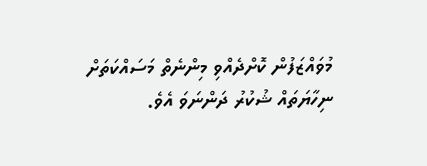މުވައްޒަފުން ކޮށްދެއްވި މިންނެތް މަސައްކަތަށް ނިހާޔަތައް ޝުކުރު ދަންނަވަ އެވެ.